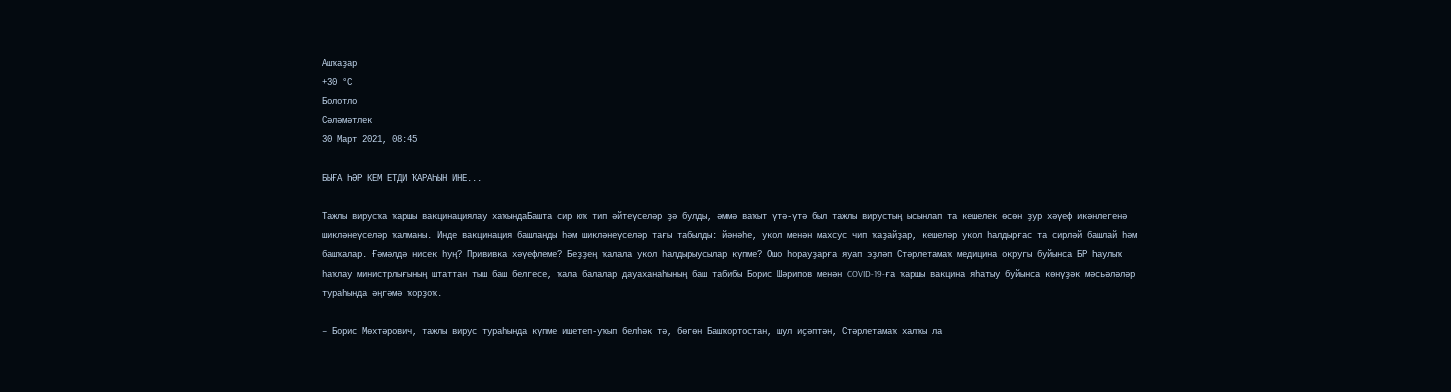Ашҡаҙар
+30 °С
Болотло
Сәләмәтлек
30 Март 2021, 08:45

БЫҒА ҺӘР КЕМ ЕТДИ ҠАРАҺЫН ИНЕ...

Тажлы вирусҡа ҡаршы вакцинациялау хаҡындаБашта сир юҡ тип әйтеүселәр ҙә булды, әммә ваҡыт үтә-үтә был тажлы вирустың ысынлап та кешелек өсөн ҙур хәүеф икәнлегенә шикләнеүселәр ҡалманы. Инде вакцинация башланды һәм шикләнеүселәр тағы табылды: йәнәһе, укол менән махсус чип ҡаҙайҙар, кешеләр укол һалдырғас та сирләй башлай һәм башҡалар. Ғәмәлдә нисек һуң? Прививка хәүефлеме? Беҙҙең ҡалала укол һалдырыусылар күпме? Ошо һорауҙарға яуап эҙләп Стәрлетамаҡ медицина округы буйынса БР Һаулыҡ һаҡлау министрлығының штаттан тыш баш белгесе, ҡала балалар дауаханаһының баш табибы Борис Шәрипов менән COVID-19-ға ҡаршы вакцина яһатыу буйынса көнүҙәк мәсьәләләр тураһында әңгәмә ҡорҙоҡ.

– Борис Мөхтәрович, тажлы вирус тураһында күпме ишетеп-уҡып белһәк тә, бөгөн Башҡортостан, шул иҫәптән, Стәрлетамаҡ халҡы ла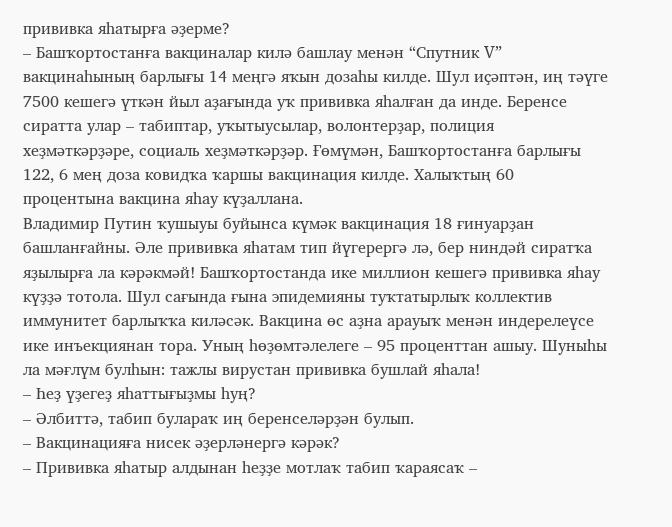прививка яһатырға әҙерме?
– Башҡортостанға вакциналар килә башлау менән “Спутник V” вакцинаһының барлығы 14 меңгә яҡын дозаһы килде. Шул иҫәптән, иң тәүге 7500 кешегә үткән йыл аҙағында уҡ прививка яһалған да инде. Беренсе сиратта улар – табиптар, уҡытыусылар, волонтерҙар, полиция хеҙмәткәрҙәре, социаль хеҙмәткәрҙәр. Ғөмүмән, Башҡортостанға барлығы 122, 6 мең доза ковидҡа ҡаршы вакцинация килде. Халыҡтың 60 процентына вакцина яһау күҙаллана.
Владимир Путин ҡушыуы буйынса күмәк вакцинация 18 ғинуарҙан башланғайны. Әле прививка яһатам тип йүгерергә лә, бер ниндәй сиратҡа яҙылырға ла кәрәкмәй! Башҡортостанда ике миллион кешегә прививка яһау күҙҙә тотола. Шул сағында ғына эпидемияны туҡтатырлыҡ коллектив иммунитет барлыҡҡа киләсәк. Вакцина өс аҙна арауыҡ менән индерелеүсе ике инъекциянан тора. Уның һөҙөмтәлелеге – 95 проценттан ашыу. Шуныһы ла мәғлүм булһын: тажлы вирустан прививка бушлай яһала!
– Һеҙ үҙегеҙ яһаттығыҙмы һуң?
– Әлбиттә, табип булараҡ иң беренселәрҙән булып.
– Вакцинацияға нисек әҙерләнергә кәрәк?
– Прививка яһатыр алдынан һеҙҙе мотлаҡ табип ҡараясаҡ –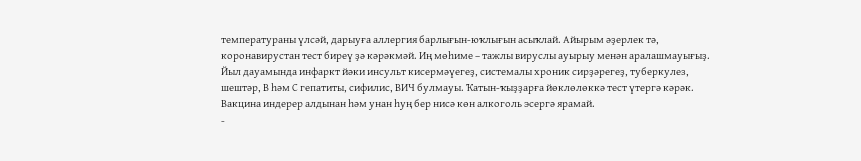температураны үлсәй, дарыуға аллергия барлығын-юҡлығын асыҡлай. Айырым әҙерлек тә, коронавирустан тест биреү ҙә кәрәкмәй. Иң мөһиме – тажлы вируслы ауырыу менән аралашмауығыҙ. Йыл дауамында инфаркт йәки инсульт кисермәүегеҙ, системалы хроник сирҙәрегеҙ, туберкулез, шештәр, В һәм С гепатиты, сифилис, ВИЧ булмауы. Ҡатын-ҡыҙҙарға йөклөлөккә тест үтергә кәрәк. Вакцина индерер алдынан һәм унан һуң бер нисә көн алкоголь эсергә ярамай.
-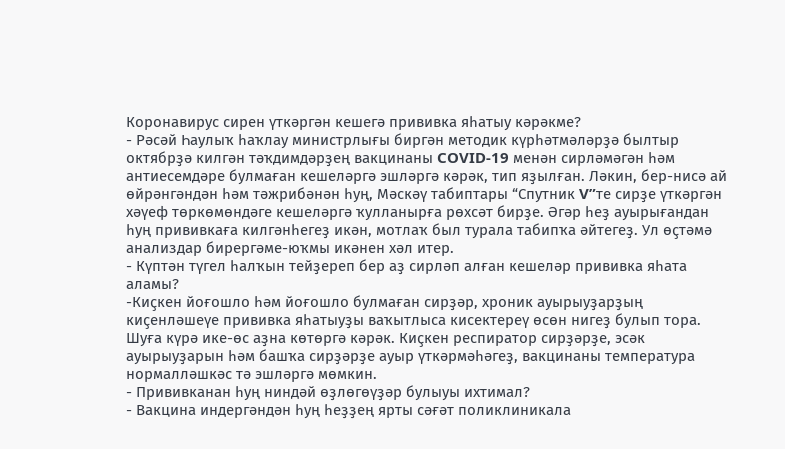Коронавирус сирен үткәргән кешегә прививка яһатыу кәрәкме?
- Рәсәй Һаулыҡ һаҡлау министрлығы биргән методик күрһәтмәләрҙә былтыр октябрҙә килгән тәҡдимдәрҙең вакцинаны COVID-19 менән сирләмәгән һәм антиесемдәре булмаған кешеләргә эшләргә кәрәк, тип яҙылған. Ләкин, бер-нисә ай өйрәнгәндән һәм тәжрибәнән һуң, Мәскәү табиптары “Спутник V”те сирҙе үткәргән хәүеф төркөмөндәге кешеләргә ҡулланырға рөхсәт бирҙе. Әгәр һеҙ ауырығандан һуң прививкаға килгәнһегеҙ икән, мотлаҡ был турала табипҡа әйтегеҙ. Ул өҫтәмә анализдар бирергәме-юҡмы икәнен хәл итер.
- Күптән түгел һалҡын тейҙереп бер аҙ сирләп алған кешеләр прививка яһата аламы?
-Киҫкен йоғошло һәм йоғошло булмаған сирҙәр, хроник ауырыуҙарҙың киҫенләшеүе прививка яһатыуҙы ваҡытлыса кисектереү өсөн нигеҙ булып тора. Шуға күрә ике-өс аҙна көтөргә кәрәк. Киҫкен респиратор сирҙәрҙе, эсәк ауырыуҙарын һәм башҡа сирҙәрҙе ауыр үткәрмәһәгеҙ, вакцинаны температура нормалләшкәс тә эшләргә мөмкин.
- Прививканан һуң ниндәй өҙлөгөүҙәр булыуы ихтимал?
- Вакцина индергәндән һуң һеҙҙең ярты сәғәт поликлиникала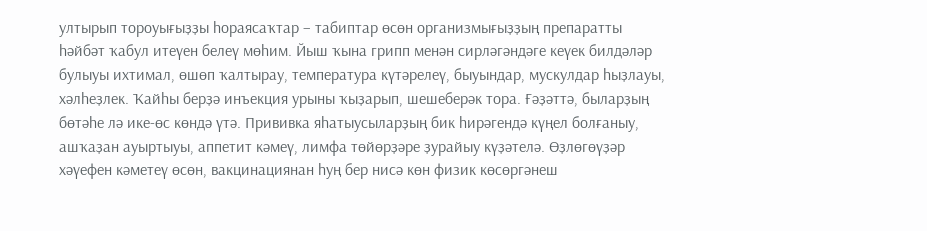ултырып тороуығыҙҙы һораясаҡтар – табиптар өсөн организмығыҙҙың препаратты һәйбәт ҡабул итеүен белеү мөһим. Йыш ҡына грипп менән сирләгәндәге кеүек билдәләр булыуы ихтимал, өшөп ҡалтырау, температура күтәрелеү, быуындар, мускулдар һыҙлауы, хәлһеҙлек. Ҡайһы берҙә инъекция урыны ҡыҙарып, шешеберәк тора. Ғәҙәттә, быларҙың бөтәһе лә ике-өс көндә үтә. Прививка яһатыусыларҙың бик һирәгендә күңел болғаныу, ашҡаҙан ауыртыуы, аппетит кәмеү, лимфа төйөрҙәре ҙурайыу күҙәтелә. Өҙлөгөүҙәр хәүефен кәметеү өсөн, вакцинациянан һуң бер нисә көн физик көсөргәнеш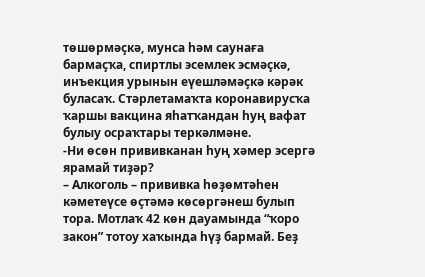төшөрмәҫкә, мунса һәм саунаға бармаҫҡа, спиртлы эсемлек эсмәҫкә, инъекция урынын еүешләмәҫкә кәрәк буласаҡ. Стәрлетамаҡта коронавирусҡа ҡаршы вакцина яһатҡандан һуң вафат булыу осраҡтары теркәлмәне.
-Ни өсөн прививканан һуң хәмер эсергә ярамай тиҙәр?
– Алкоголь – прививка һөҙөмтәһен кәметеүсе өҫтәмә көсөргәнеш булып тора. Мотлаҡ 42 көн дауамында “ҡоро закон” тотоу хаҡында һүҙ бармай. Беҙ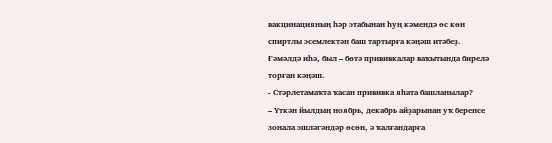вакцинацияның һәр этабынан һуң кәмендә өс көн спиртлы эсемлектән баш тартырға кәңәш итәбеҙ. Ғәмәлдә иһә, был – бөтә прививкалар ваҡытында бирелә торған кәңәш.
- Стәрлетамаҡта ҡасан прививка яһата башланылар?
– Үткән йылдың ноябрь, декабрь айҙарынан уҡ беренсе зонала эшләгәндәр өсөн, ә ҡалғандарға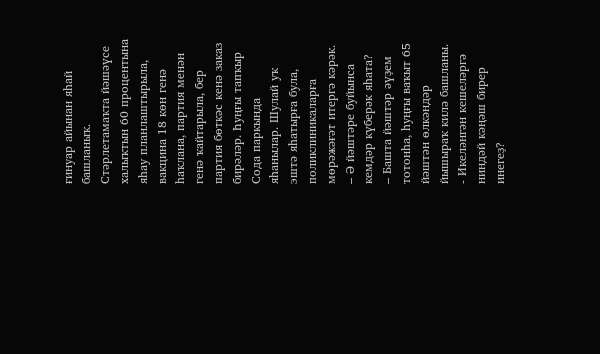ғинуар айынан яһай башланыҡ. Стәрлетамаҡта йәшәүсе халыҡтын 60 процентына яһау планлаштырыла, вакцина 18 көн генә һаҡлана, партия менән генә ҡайтарыла, бер партия бөткәс кенә заказ бирәләр. Һуңғы тапҡыр Сода паркында яһанылар. Шулай уҡ эштә яһатырға була, поликлиникаларға мөрәжәғәт итергә кәрәк.
– Ә йәштәре буйынса кемдәр күберәк яһата?
– Башта йәштәр әүҙем тотонһа, һуңғы ваҡыт 65 йәштән өлкәндәр йышыраҡ килә башланы.
- Икеләнгән кешеләргә ниндәй кәңәш бирер инегеҙ?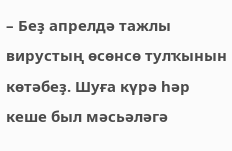– Беҙ апрелдә тажлы вирустың өсөнсө тулҡынын көтәбеҙ. Шуға күрә һәр кеше был мәсьәләгә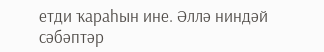етди ҡараһын ине. Әллә ниндәй сәбәптәр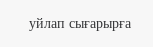уйлап сығарырға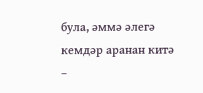була, әммә әлегә кемдәр аранан китә –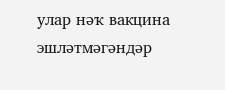улар нәҡ вакцина эшләтмәгәндәр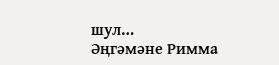шул…
Әңгәмәне Римма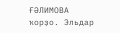ҒӘЛИМОВА ҡорҙо. Эльдар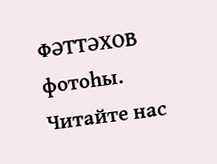ФӘТТӘХОВ фотоһы.
Читайте нас